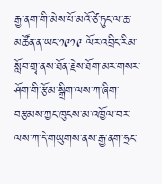རྒྱ་ནག་གི་མེས་པོ་མའོ་ཙེ་ཏུང་ལ་ཆ་མཚོན་ན་ཡང་༡༩༡༩ ལོར་འབྲིང་རིམ་སློབ་གྲྭ་ནས་ཐོན་རྗེས་ཐོག་མར་གསར་ཤོག་གི་རྩོམ་སྒྲིག་ལས་ཀ་ཞིག་བརྩམས་ཀྱང་ཁུངས་མ་འཁྱོལ་བར་ལས་ཀ་དེ་གཡུགས་ནས་རྒྱ་ནག་ཧྲང་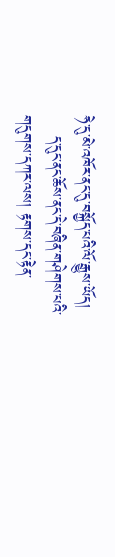ཧེ་དུ་མེ་འཁོར་ནང་དུ་བསྐྱོད་པའི་ལོ་རྒྱུས་ཡོད།
    ད་དུང་ནང་ཆོས་ནང་དེ་བཞིན་གཤེགས་པའི་གདུགས་དཀར་ལས། རྟགས་དང་རྟེན་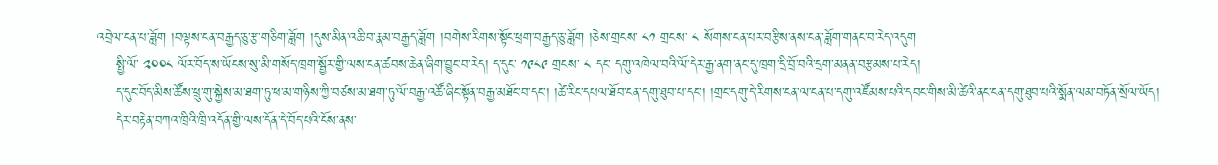འབྲེལ་ངན་པ་ཟློག །བལྟས་ངན་བརྒྱད་ཅུ་རྩ་གཅིག་ཟློག །དུས་མིན་འཆི་བ་རྣམ་བརྒྱད་ཟློག །བགེས་རིགས་སྟོང་ཕྲག་བརྒྱད་ཅུ་ཟློག །ཅེས་གྲངས་ ༨༡ གྲངས་ ༨ སོགས་ངན་པར་བརྩིས་ནས་ངན་ཟློག་གནང་བ་རེད་འདུག
    སྤྱི་ལོ་ ༢༠༠༨ ལོར་བོད་ས་ཡོངས་སུ་མི་གསོད་ཁྲག་སྦྱོར་གྱི་ལས་ངན་ཚབས་ཆེན་ཞིག་བྱུང་བ་རེད། ད་དུང་ ༡༩༨༩ གྲངས་ ༨ དང་ དགུ་འཁེལ་བའི་ལོ་དེར་རྒྱ་ནག་ནང་དུ་ཁྲག་དྲི་བྲོ་བའི་དྲག་མནན་བརྩམས་པ་རེད།
    ད་དུང་བོད་མིས་ཚོས་ཕྲུ་གུ་སྐྱེས་མ་ཐག་ཏུ་ཕ་མ་གཉིས་ཀྱི་བཙས་མ་ཐག་ཏུ་ལོ་བརྒྱ་འཚོ་ཞིང་སྟོན་བརྒྱ་མཐོང་བ་དང་། །ཚེ་རིང་དཔལ་ཐོབ་ངན་དགུ་ཐུབ་པ་དང་། །གྲང་དགུ་དེ་རིགས་ངན་ལ་ངན་པ་དགུ་འཛོམས་པའི་དབང་གིས་མི་ཚེའི་ནང་ངན་དགུ་ཐུབ་པའི་སྨོན་ལམ་བཏོན་སྲོལ་ཡོད།
    དེར་བརྟེན་བཀའ་ཁྲིའི་ཁྲི་འདོན་གྱི་ལས་དོན་དེ་བོད་པའི་ངོས་ནས་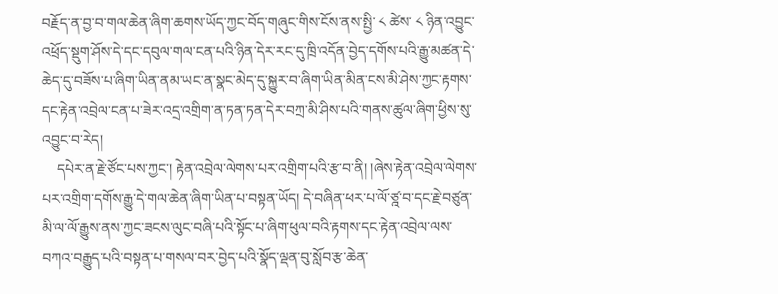བརྗོད་ན་བྱ་བ་གལ་ཆེན་ཞིག་ཆགས་ཡོད་ཀྱང་བོད་གཞུང་གིས་ངོས་ནས་སྤྱི་ ༨ ཚེས་ ༨ ཉིན་འབྱུང་འཕྲོད་སྡུག་ཤོས་དེ་དང་དབུལ་གལ་ངན་པའི་ཉིན་དེར་རང་དུ་ཁྲི་འདོན་བྱེད་དགོས་པའི་རྒྱུ་མཚན་དེ་ཆེད་དུ་བཟོས་པ་ཞིག་ཡིན་ནམ་ཡང་ན་སྣང་མེད་དུ་སྐྱུར་བ་ཞིག་ཡིན་མིན་ངས་མི་ཤེས་ཀྱང་རྟགས་དང་རྟེན་འབྲེལ་ངན་པ་ཟེར་འདྲ་འགྲིག་ན་ཏན་ཏན་དེར་བཀྲ་མི་ཤིས་པའི་གནས་ཚུལ་ཞིག་ཕྱིས་སུ་འབྱུང་བ་རེད།
    དཔེར་ན་རྗེ་ཙོང་པས་ཀྱང་། རྟེན་འབྲེལ་ལེགས་པར་འགྲིག་པའི་རྩ་བ་ནི། །ཞེས་རྟེན་འབྲེལ་ལེགས་པར་འགྲིག་དགོས་རྒྱུ་དེ་གལ་ཆེན་ཞིག་ཡིན་པ་བསྟན་ཡོད། དེ་བཞིན་ཕར་པ་ལོ་ཙྰ་བ་དང་རྗེ་བཙུན་མི་ལ་ལོ་རྒྱུས་ནས་ཀྱང་ཟངས་ལུང་བཞི་པའི་སྟོང་པ་ཞིག་ཕུལ་བའི་རྟགས་དང་རྟེན་འབྲེལ་ལས་བཀའ་བརྒྱུད་པའི་བསྟན་པ་གསལ་བར་བྱེད་པའི་སྣོད་ལྡན་བུ་སློབ་རྩ་ཆེན་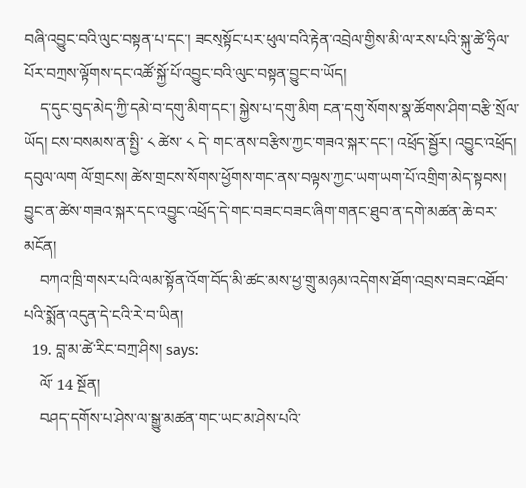བཞི་འབྱུང་བའི་ལུང་བསྟན་པ་དང་། ཟངས྄སྟོང་པར་ཕུལ་བའི་རྟེན་འབྲེལ་གྱིས་མི་ལ་རས་པའི་སྐུ་ཚེ་ཧྲིལ་པོར་བཀྲས་ལྟོགས་དང་འཚོ་སྐྱོ་པོ་འབྱུང་བའི་ལུང་བསྟན་བྱུང་བ་ཡོད།
    ད་དུང་བུད་མེད་ཀྱི་དམེ་བ་དགུ་མིག་དང་། སྐྱེས་པ་དགུ་མིག ངན་དགུ་སོགས་སྣ་ཚོགས་ཤིག་བརྩི་སྲོལ་ཡོད། ངས་བསམས་ན་སྤྱི་ ༨ ཚེས་ ༨ དེ་ གང་ནས་བརྩིས་ཀྱང་གཟའ་སྐར་དང་། འཕྲོད་སྦྱོར། འབྱུང་འཕྲོད། དབུལ་ལག ལོ་གྲངས། ཚེས་གྲངས་སོགས་ཕྱོགས་གང་ནས་བལྟས་ཀྱང་ཡག་ཡག་པོ་འགྲིག་མེད་སྟབས། བྱུང་ན་ཚེས་གཟའ་སྐར་དང་འབྱུང་འཕྲོད་དེ་གང་བཟང་བཟང་ཞིག་གནང་ཐུབ་ན་དགེ་མཚན་ཆེ་བར་མངོན།
    བཀའ་ཁྲི་གསར་པའི་ལམ་སྟོན་འོག་བོད་མི་ཚང་མས་ཕྱ་གྲུ་མཉམ་འདེགས་ཐོག་འབྲས་བཟང་འཐོབ་པའི་སྨོན་འདུན་དེ་ངའི་རེ་བ་ཡིན།
  19. བླ་མ་ཚེ་རིང་བཀྲ་ཤིས། says:
    ལོ་ 14 སྔོན།
    བཤད་དགོས་པ་ཤེས་ལ་སྒྱུ་མཚན་གང་ཡང་མ་ཤེས་པའི་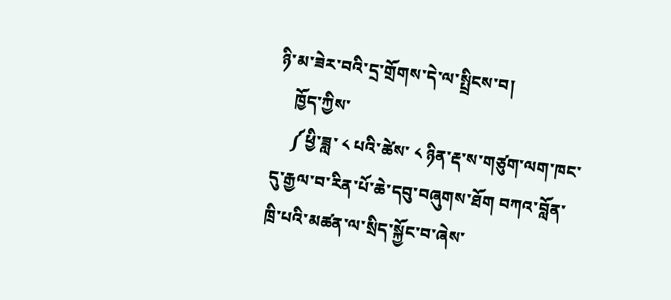ཉི་མ་ཟེར་བའི་དྲ་གྲོགས་དེ་ལ་སྤྲིངས་བ།
    ཁྱོད་ཀྱིས་
    ༼ཕྱི་ཟླ་ ༨ པའི་ཚེས་ ༨ ཉིན་རྡ་ས་གཙུག་ལག་ཁང་དུ་རྒྱལ་བ་རིན་པོ་ཆེ་དབུ་བཞུགས་ཐོག བཀའ་བློན་ཁྲི་པའི་མཚན་ལ་སྲིད་སྐྱོང་བ་ཞེས་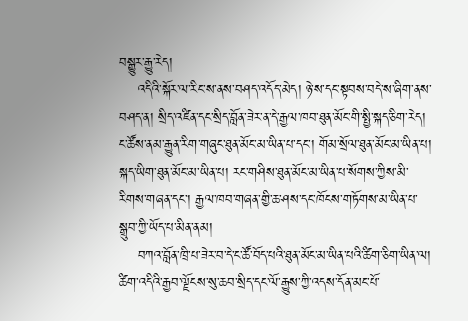བསྒྱུར་རྒྱུ་རེད།
    འདིའི་སྐོར་ལ་རིང་ས་ནས་བཤད་འདོད་མེད། ཉེ་ས་དང་སྟབས་བདེ་ས་ཞིག་ནས་བཤད་ན། སྲིད་འཛིན་དང་སྲིད་བློན་ཟེར་ན་དེ་རྒྱལ་ཁབ་ཐུན་མོང་གི་སྤྱི་སྐད་ཅིག་རེད། ང་ཚོས་ནམ་རྒྱུན་རིག་གཞུང་ཐུན་མོང་མ་ཡིན་པ་དང་། གོམ་སྲོལ་ཐུན་མོང་མ་ཡིན་པ། སྐད་ཡིག་ཐུན་མོང་མ་ཡིན་པ། རང་གཤིས་ཐུན་མོང་མ་ཡིན་པ་སོགས་ཀྱིས་མི་རིགས་གཞན་དང་། རྒྱལ་ཁབ་གཞན་གྱི་ཆ་ཤས་དང་ཁོངས་གཏོགས་མ་ཡིན་པ་སྒྲུབ་ཀྱི་ཡོད་པ་མིན་ནམ།
    བཀའ་བློན་ཁྲི་པ་ཟེར་བ་དེ་ང་ཚོ་བོད་པའི་ཐུན་མོང་མ་ཡིན་པའི་ཚིག་ཅིག་ཡིན་ལ། ཚིག་འདིའི་རྒྱབ་ལྗོངས་སུ་ཆབ་སྲིད་དང་ལོ་རྒྱུས་ཀྱི་འདས་དོན་མང་པོ་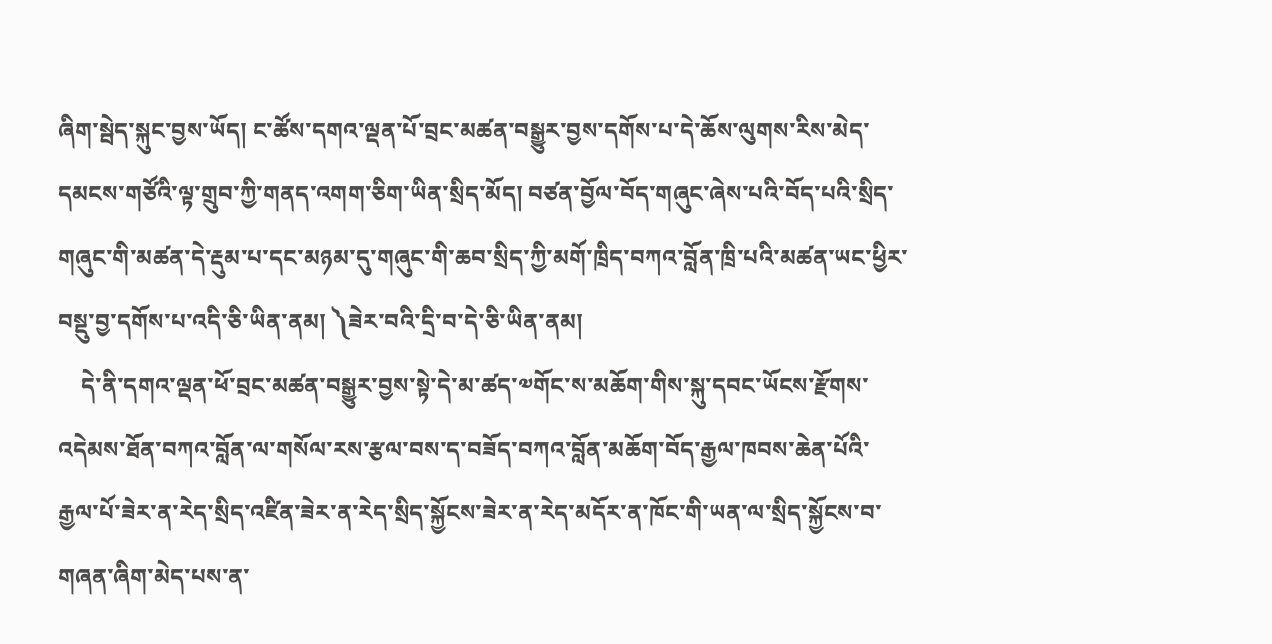ཞིག་སྦེད་སྐུང་བྱས་ཡོད། ང་ཚོས་དགའ་ལྡན་པོ་བྲང་མཚན་བསྒྱུར་བྱས་དགོས་པ་དེ་ཆོས་ལུགས་རིས་མེད་དམངས་གཙོའི་ལྟ་གྲུབ་ཀྱི་གནད་འགག་ཅིག་ཡིན་སྲིད་མོད། བཙན་བྱོལ་བོད་གཞུང་ཞེས་པའི་བོད་པའི་སྲིད་གཞུང་གི་མཚན་དེ་རྡུམ་པ་དང་མཉམ་དུ་གཞུང་གི་ཆབ་སྲིད་ཀྱི་མགོ་ཁྲིད་བཀའ་བློན་ཁྲི་པའི་མཚན་ཡང་ཕྱིར་བསྡུ་བྱ་དགོས་པ་འདི་ཅི་ཡིན་ནམ། ༽ཟེར་བའི་དྲི་བ་དེ་ཅི་ཡིན་ནམ།
    དེ་ནི་དགའ་ལྡན་ཕོ་བྲང་མཚན་བསྒྱུར་བྱས་སྟེ་དེ་མ་ཚད་༧གོང་ས་མཆོག་གིས་སྐུ་དབང་ཡོངས་རྫོགས་འདེམས་ཐོན་བཀའ་བློན་ལ་གསོལ་རས་རྩལ་བས་ད་བཟོད་བཀའ་བློན་མཆོག་བོད་རྒྱལ་ཁབས་ཆེན་པོའི་རྒྱལ་པོ་ཟེར་ན་རེད་སྲིད་འཛིན་ཟེར་ན་རེད་སྲིད་སྐྱོངས་ཟེར་ན་རེད་མདོར་ན་ཁོང་གི་ཡན་ལ་སྲིད་སྐྱོངས་བ་གཞན་ཞིག་མེད་པས་ན་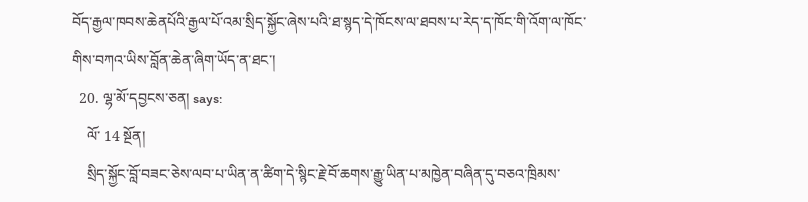བོད་རྒྱལ་ཁབས་ཆེནཔོའི་རྒྱལ་པོ་འམ་སྲིད་སྐྱོང་ཞེས་པའི་ཐ་སྙད་དེ་ཁོངས་ལ་ཐབས་པ་རེད་ད་ཁོང་གི་འོག་ལ་ཁོང་གིས་བཀའ་ཡིས་བློན་ཆེན་ཞིག་ཡོད་ན་ཐང་།
  20. ལྷ་མོ་དབྱངས་ཅན། says:
    ལོ་ 14 སྔོན།
    སྲིད་སྐྱོང་བློ་བཟང་ཅེས་ལབ་པ་ཡིན་ན་ཚིག་དེ་སྙིང་རྗེ་བོ་ཆགས་རྒྱུ་ཡིན་པ་མཁྱེན་བཞིན་དུ་བཅའ་ཁྲིམས་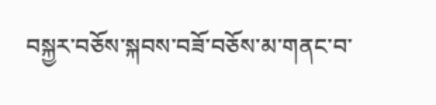བསྐྱར་བཅོས་སྐབས་བཟོ་བཅོས་མ་གནང་བ་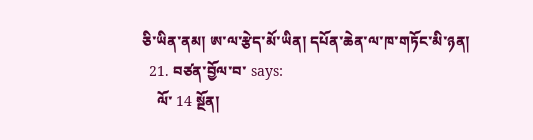ཅི་ཡིན་ནམ། ཨ་ལ་རྩེད་མོ་ཡིན། དཔོན་ཆེན་ལ་ཁ་གཏོང་མི་ཉན།
  21. བཙན་བྱོལ་བ་ says:
    ལོ་ 14 སྔོན།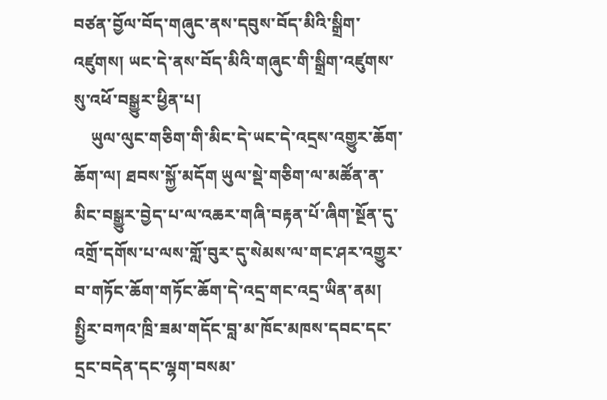བཙན་བྱོལ་བོད་གཞུང་ནས་དབུས་བོད་མིའི་སྒྲིག་འཛུགས། ཡང་དེ་ནས་བོད་མིའི་གཞུང་གི་སྒྲིག་འཛུགས་སུ་འཕོ་བསྒྱུར་ཕྱིན་པ།
    ཡུལ་ལུང་གཅིག་གི་མིང་དེ་ཡང་དེ་འདྲས་འགྱུར་ཆོག་ཆོག་ལ། ཐབས་སྐྱོ་མདོག ཡུལ་སྡེ་གཅིག་ལ་མཚོན་ན་མིང་བསྒྱུར་བྱེད་པ་ལ་འཆར་གཞི་བརྟན་པོ་ཞིག་སྔོན་དུ་འགྲོ་དགོས་པ་ལས་གློ་བུར་དུ་སེམས་ལ་གང་ཤར་འགྱུར་བ་གཏོང་ཆོག་གཏོང་ཆོག་དེ་འདྲ་གང་འདྲ་ཡིན་ནམ། སྤྱིར་བཀའ་ཁྲི་ཟམ་གདོང་བླ་མ་ཁོང་མཁས་དབང་དང་དྲང་བདེན་དང་ལྷག་བསམ་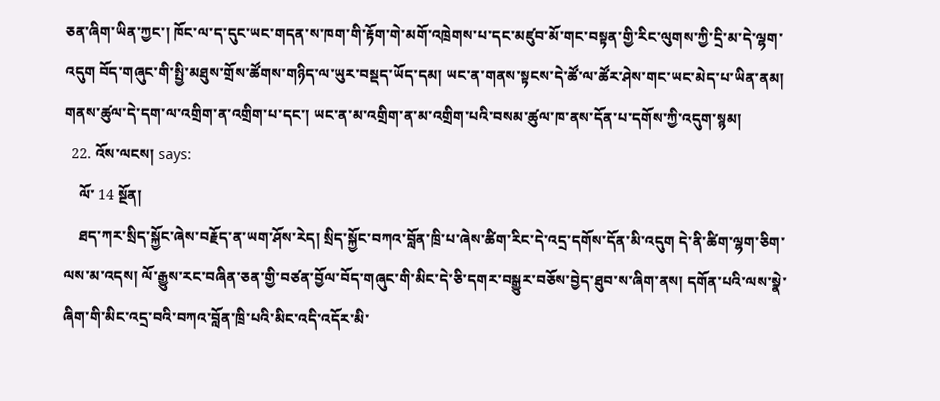ཅན་ཞིག་ཡིན་ཀྱང་། ཁོང་ལ་ད་དུང་ཡང་གདན་ས་ཁག་གི་རྟོག་གེ་མགོ་འཁྲེགས་པ་དང་མཛུབ་མོ་གང་བསྟན་གྱི་རིང་ལུགས་ཀྱི་དྲི་མ་དེ་ལྷག་འདུག བོད་གཞུང་གི་སྤྱི་མཐུས་གྲོས་ཚོགས་གཉིད་ལ་ཡུར་བསྡད་ཡོད་དམ། ཡང་ན་གནས་སྟངས་དེ་ཚོ་ལ་ཚོར་ཤེས་གང་ཡང་མེད་པ་ཡིན་ནམ། གནས་ཚུལ་དེ་དག་ལ་འགྲིག་ན་འགྲིག་པ་དང་། ཡང་ན་མ་འགྲིག་ན་མ་འགྲིག་པའི་བསམ་ཚུལ་ཁ་ནས་དོན་པ་དགོས་ཀྱི་འདུག་སྙམ།
  22. འོས་ལངས། says:
    ལོ་ 14 སྔོན།
    ཐད་ཀར་སྲིད་སྐྱོང་ཞེས་བརྗོད་ན་ཡག་ཤོས་རེད། སྲིད་སྐྱོང་བཀའ་བློན་ཁྲི་པ་ཞེས་ཚིག་རིང་དེ་འདྲ་དགོས་དོན་མི་འདུག དེ་ནི་ཚིག་ལྷག་ཅིག་ལས་མ་འདས། ལོ་རྒྱུས་རང་བཞིན་ཅན་གྱི་བཙན་བྱོལ་བོད་གཞུང་གི་མིང་དེ་ཅི་དགར་བསྒྱུར་བཅོས་བྱེད་ཐུབ་ས་ཞིག་ནས། དགོན་པའི་ལས་སྣེ་ཞིག་གི་མིང་འདྲ་བའི་བཀའ་བློན་ཁྲི་པའི་མིང་འདི་འདོར་མི་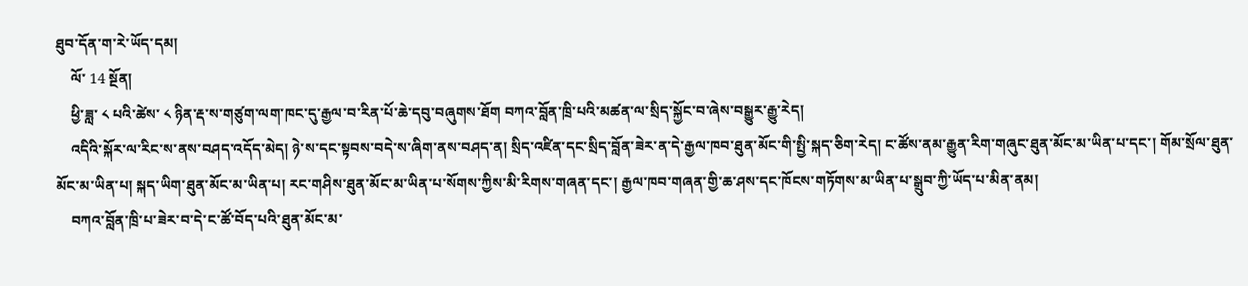ཐུབ་དོན་ག་རེ་ཡོད་དམ།
    ལོ་ 14 སྔོན།
    ཕྱི་ཟླ་ ༨ པའི་ཚེས་ ༨ ཉིན་རྡ་ས་གཙུག་ལག་ཁང་དུ་རྒྱལ་བ་རིན་པོ་ཆེ་དབུ་བཞུགས་ཐོག བཀའ་བློན་ཁྲི་པའི་མཚན་ལ་སྲིད་སྐྱོང་བ་ཞེས་བསྒྱུར་རྒྱུ་རེད།
    འདིའི་སྐོར་ལ་རིང་ས་ནས་བཤད་འདོད་མེད། ཉེ་ས་དང་སྟབས་བདེ་ས་ཞིག་ནས་བཤད་ན། སྲིད་འཛིན་དང་སྲིད་བློན་ཟེར་ན་དེ་རྒྱལ་ཁབ་ཐུན་མོང་གི་སྤྱི་སྐད་ཅིག་རེད། ང་ཚོས་ནམ་རྒྱུན་རིག་གཞུང་ཐུན་མོང་མ་ཡིན་པ་དང་། གོམ་སྲོལ་ཐུན་མོང་མ་ཡིན་པ། སྐད་ཡིག་ཐུན་མོང་མ་ཡིན་པ། རང་གཤིས་ཐུན་མོང་མ་ཡིན་པ་སོགས་ཀྱིས་མི་རིགས་གཞན་དང་། རྒྱལ་ཁབ་གཞན་གྱི་ཆ་ཤས་དང་ཁོངས་གཏོགས་མ་ཡིན་པ་སྒྲུབ་ཀྱི་ཡོད་པ་མིན་ནམ།
    བཀའ་བློན་ཁྲི་པ་ཟེར་བ་དེ་ང་ཚོ་བོད་པའི་ཐུན་མོང་མ་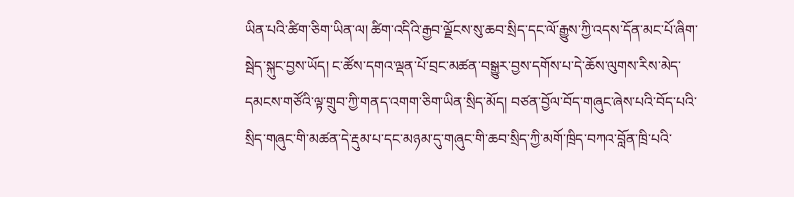ཡིན་པའི་ཚིག་ཅིག་ཡིན་ལ། ཚིག་འདིའི་རྒྱབ་ལྗོངས་སུ་ཆབ་སྲིད་དང་ལོ་རྒྱུས་ཀྱི་འདས་དོན་མང་པོ་ཞིག་སྦེད་སྐུང་བྱས་ཡོད། ང་ཚོས་དགའ་ལྡན་པོ་བྲང་མཚན་བསྒྱུར་བྱས་དགོས་པ་དེ་ཆོས་ལུགས་རིས་མེད་དམངས་གཙོའི་ལྟ་གྲུབ་ཀྱི་གནད་འགག་ཅིག་ཡིན་སྲིད་མོད། བཙན་བྱོལ་བོད་གཞུང་ཞེས་པའི་བོད་པའི་སྲིད་གཞུང་གི་མཚན་དེ་རྡུམ་པ་དང་མཉམ་དུ་གཞུང་གི་ཆབ་སྲིད་ཀྱི་མགོ་ཁྲིད་བཀའ་བློན་ཁྲི་པའི་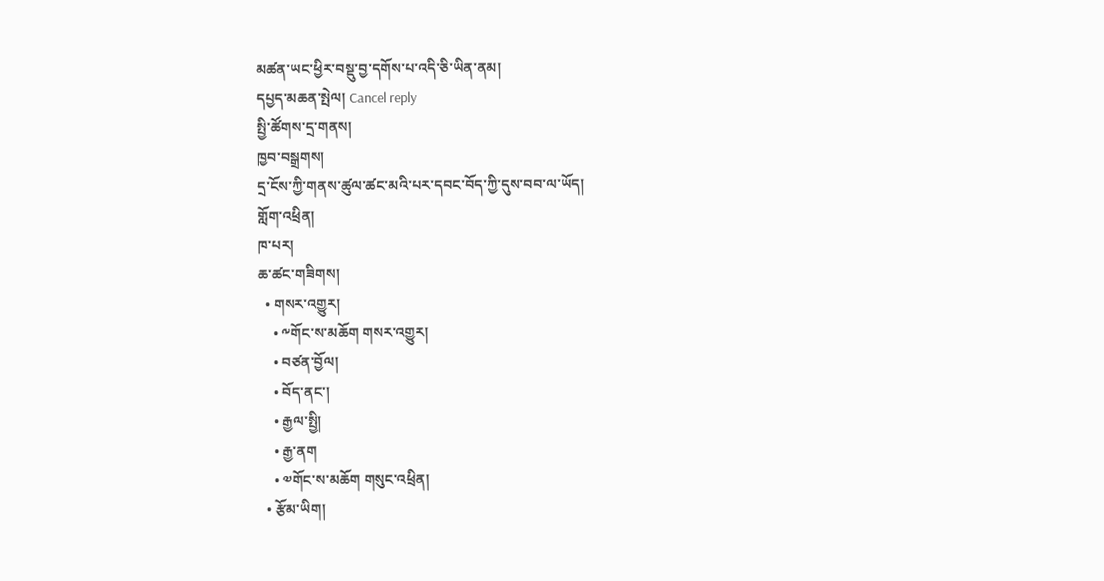མཚན་ཡང་ཕྱིར་བསྡུ་བྱ་དགོས་པ་འདི་ཅི་ཡིན་ནམ།
དཔྱད་མཆན་སྤེལ། Cancel reply
སྤྱི་ཚོགས་དྲ་གནས།
ཁྱབ་བསྒྲགས།
དྲ་ངོས་ཀྱི་གནས་ཚུལ་ཚང་མའི་པར་དབང་བོད་ཀྱི་དུས་བབ་ལ་ཡོད།
གློག་འཕྲིན།
ཁ་པར།
ཆ་ཚང་གཟིགས།
  • གསར་འགྱུར།
    • ༸གོང་ས་མཆོག གསར་འགྱུར།
    • བཙན་བྱོལ།
    • བོད་ནང་།
    • རྒྱལ་སྤྱི།
    • རྒྱ་ནག
    • ༧གོང་ས་མཆོག གསུང་འཕྲིན།
  • རྩོམ་ཡིག།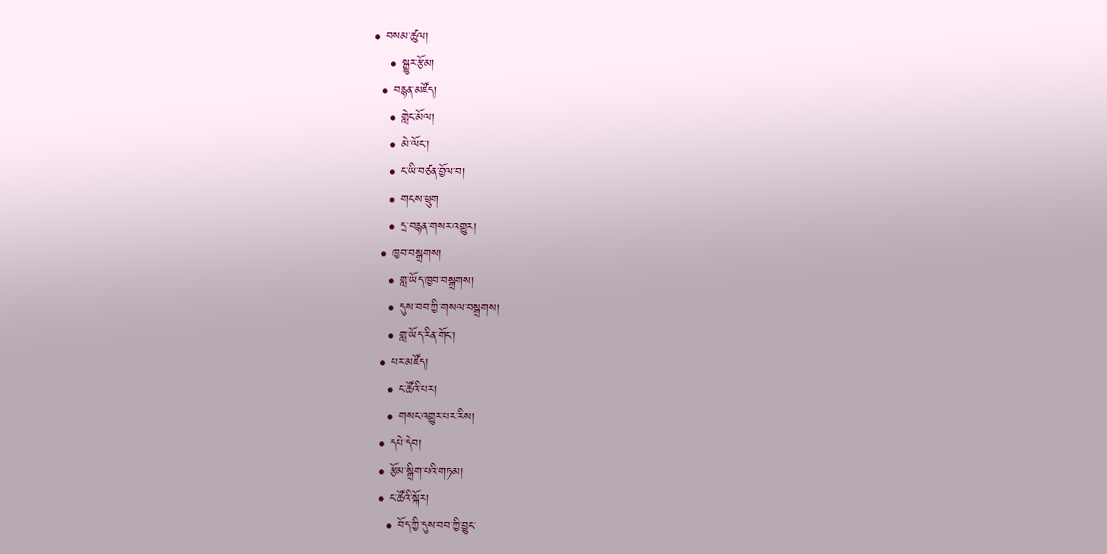• བསམ་ཚུལ།
    • སྒྱུར་རྩོམ།
  • བརྙན་མཛོད།
    • གླེང་མོལ།
    • མེ་ལོང་།
    • ང་ཡི་བཙན་བྱོལ་བ།
    • གངས་ཕྲུག
    • དྲ་བརྙན་གསར་འགྱུར།
  • ཁྱབ་བསྒྲགས།
    • གླ་ཡོད་ཁྱབ་བསྒྲགས།
    • དུས་བབ་ཀྱི་གསལ་བསྒྲགས།
    • གླ་ཡོད་རིན་གོང་།
  • པར་མཛོད།
    • ང་ཚོའི་པར།
    • གསང་འགྱུར་པར་རིས།
  • དཔེ་དེབ།
  • རྩོམ་སྒྲིག་པའི་གཏམ།
  • ང་ཚོའི་སྐོར།
    • བོད་ཀྱི་དུས་བབ་ཀྱི་བྱུང་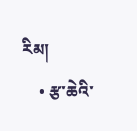རིམ།
    • རྩ་ཆེའི་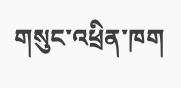གསུང་འཕྲིན་ཁག